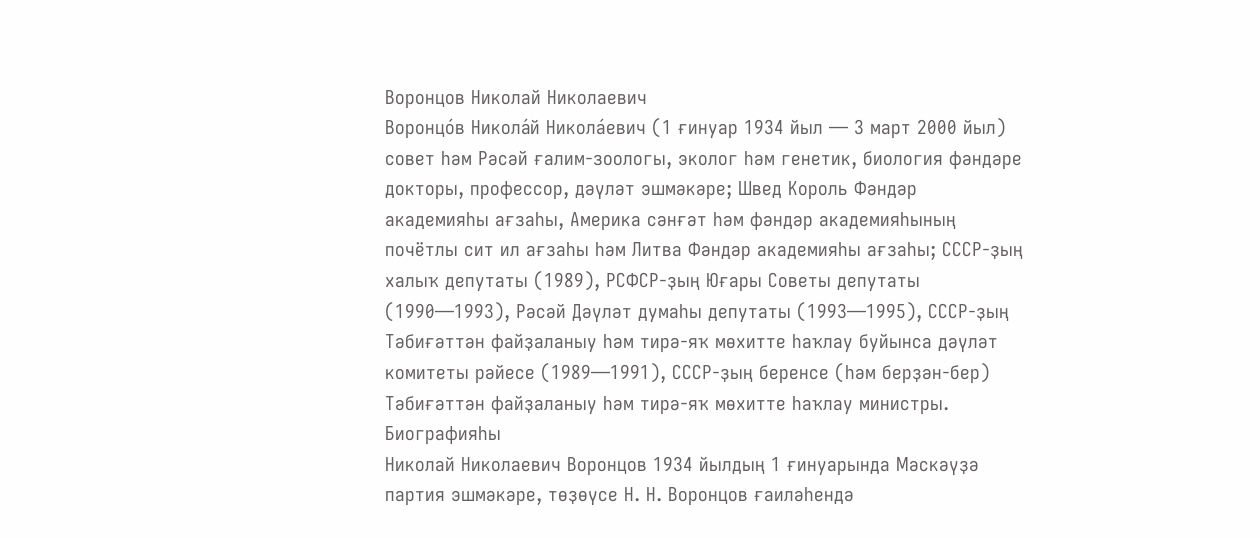Воронцов Николай Николаевич
Воронцо́в Никола́й Никола́евич (1 ғинуар 1934 йыл — 3 март 2000 йыл) совет һәм Рәсәй ғалим-зоологы, эколог һәм генетик, биология фәндәре докторы, профессор, дәүләт эшмәкәре; Швед Король Фәндәр академияһы ағзаһы, Америка сәнғәт һәм фәндәр академияһының почётлы сит ил ағзаһы һәм Литва Фәндәр академияһы ағзаһы; СССР-ҙың халыҡ депутаты (1989), РСФСР-ҙың Юғары Советы депутаты (1990—1993), Рәсәй Дәүләт думаһы депутаты (1993—1995), СССР-ҙың Тәбиғәттән файҙаланыу һәм тирә-яҡ мөхитте һаҡлау буйынса дәүләт комитеты рәйесе (1989—1991), СССР-ҙың беренсе (һәм берҙән-бер) Тәбиғәттән файҙаланыу һәм тирә-яҡ мөхитте һаҡлау министры.
Биографияһы
Николай Николаевич Воронцов 1934 йылдың 1 ғинуарында Мәскәүҙә партия эшмәкәре, төҙөүсе Н. Н. Воронцов ғаиләһендә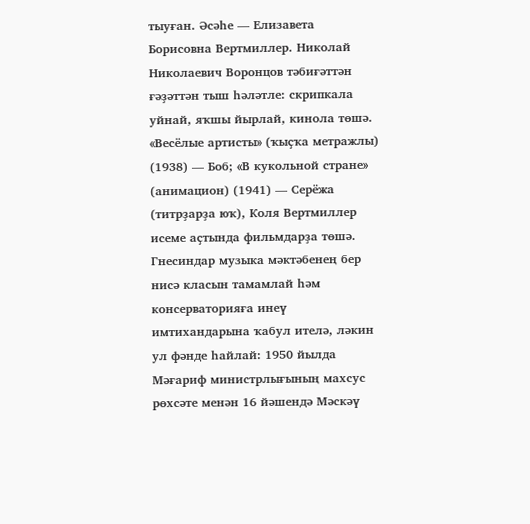тыуған. Әсәһе — Елизавета Борисовна Вертмиллер. Николай Николаевич Воронцов тәбиғәттән ғәҙәттән тыш һәләтле: скрипкала уйнай, яҡшы йырлай, кинола төшә. «Весёлые артисты» (ҡыҫҡа метражлы) (1938) — Боб; «В кукольной стране» (анимацион) (1941) — Серёжа (титрҙарҙа юҡ), Коля Вертмиллер исеме аҫтында фильмдарҙа төшә. Гнесиндар музыка мәктәбенең бер нисә класын тамамлай һәм консерваторияға инеү имтихандарына ҡабул ителә, ләкин ул фәнде һайлай: 1950 йылда Мәғариф министрлығының махсус рөхсәте менән 16 йәшендә Мәскәү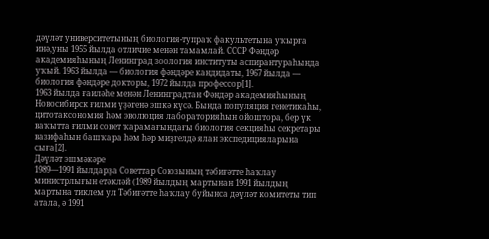дәүләт университетының биология-тупраҡ факультетына уҡырға инә,уны 1955 йылда отличие менән тамамлай. СССР Фәндәр академияһының Ленинград зоология институты аспирантураһында уҡый. 1963 йылда — биология фәндәре кандидаты, 1967 йылда — биология фәндәре докторы, 1972 йылда профессор[1].
1963 йылда ғаиләһе менән Ленинградтан Фәндәр академияһының Новосибирск ғилми үҙәгенә эшкә күсә. Бында популяция генетикаһы, цитотаксономия һәм эволюция лабораторияһын ойоштора, бер үк ваҡытта ғилми совет ҡарамағындағы биология секцияһы секретары вазифаһын башҡара һәм һәр миҙгелдә ялан экспедицияларына сыға[2].
Дәүләт эшмәкәре
1989—1991 йылдарҙа Советтар Союзының тәбиғәтте һаҡлау министрлығын етәкләй (1989 йылдың мартынан 1991 йылдың мартына тиклем ул Тәбиғәтте һаҡлау буйынса дәүләт комитеты тип атала, ә 1991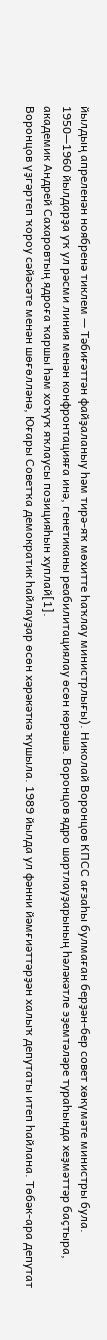йылдың апреленән ноябренә тиклем — Тәбиғәттән файҙаланыу һәм тирә-яҡ мөхитте һаҡлау министрлығы). Николай Воронцов КПСС ағзаһы булмаған берҙән-бер совет хөкүмәте министры була. 1950—1960 йылдарҙа уҡ ул рәсми линия менән конфронтацияға инә, генетиканы реабилитациялау өсөн көрәшә. Воронцов ядро шартлауҙарының һәләкәтле эҙемтәләре тураһында хеҙмәттәр баҫтыра, академик Андрей Сахаровтың ядроға ҡаршы һәм хоҡуҡ яҡлаусы позицияһын хуплай[1].
Воронцов үҙгәртеп ҡороу сәйәсәте менән шөғөлләнә, Юғары Советҡа демократик һайлауҙар өсөн хәрәкәткә ҡушыла. 1989 йылда ул фәнни йәмғиәттәрҙән халыҡ депутаты итеп һайлана. Төбәк-ара депутат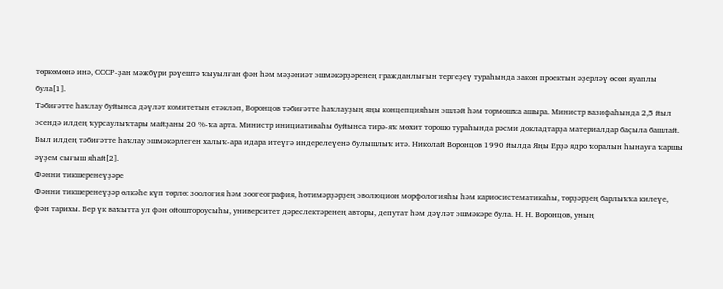төркөмөнә инә, СССР-ҙан мәжбүри рәүештә ҡыуылған фән һәм мәҙәниәт эшмәкәрҙәренең гражданлығын тергеҙеү тураһында закон проектын әҙерләү өсөн яуаплы була[1].
Тәбиғәтте һаҡлау буйынса дәүләт комитетын етәкләп, Воронцов тәбиғәтте һаҡлауҙың яңы концепцияһын эшләй һәм тормошҡа ашыра. Министр вазифаһында 2,5 йыл эсендә илдең ҡурсаулыҡтары майҙаны 20 %-ҡа арта. Министр инициативаһы буйынса тирә-яҡ мөхит торошо тураһында рәсми докладтарҙа материалдар баҫыла башлай. Был илдең тәбиғәтте һаҡлау эшмәкәрлеген халыҡ-ара идара итеүгә индерелеүенә булышлыҡ итә. Николай Воронцов 1990 йылда Яңы Ерҙә ядро ҡоралын һынауға ҡаршы әүҙем сығыш яһай[2].
Фәнни тикшеренеүҙәре
Фәнни тикшеренеүҙәр өлкәһе күп төрлө: зоология һәм зоогеография, һөтимәрҙәрҙең эволюцион морфологияһы һәм кариосистематикаһы, төрҙәрҙең барлыҡҡа килеүе, фән тарихы. Бер үк ваҡытта ул фән ойоштороусыһы, университет дәреслектәренең авторы, депутат һәм дәүләт эшмәкәре була. Н. Н. Воронцов, уның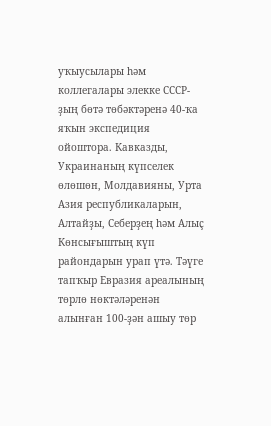уҡыусылары һәм коллегалары элекке СССР-ҙың бөтә төбәктәренә 40-ҡа яҡын экспедиция ойоштора. Кавказды, Украинаның күпселек өлөшөн, Молдавияны, Урта Азия республикаларын, Алтайҙы, Себерҙең һәм Алыҫ Көнсығыштың күп райондарын урап үтә. Тәүге тапҡыр Евразия ареалының төрлө нөктәләренән алынған 100-ҙән ашыу төр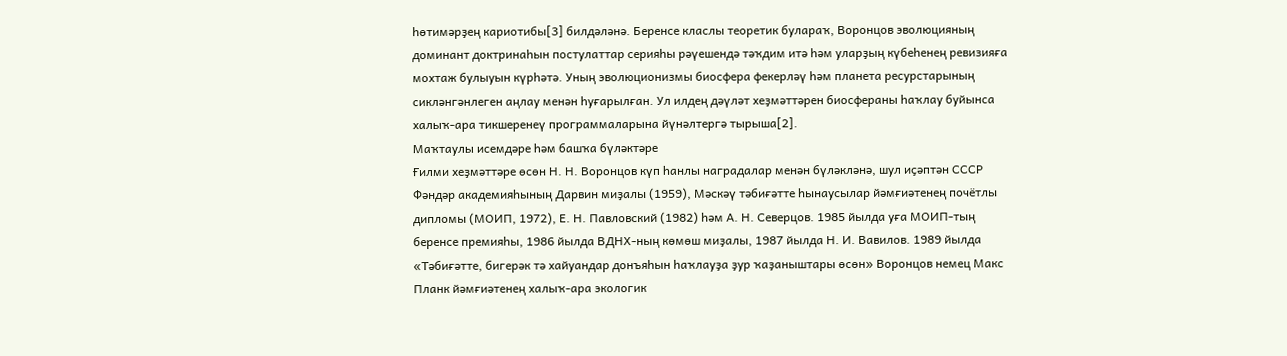һөтимәрҙең кариотибы[3] билдәләнә. Беренсе класлы теоретик булараҡ, Воронцов эволюцияның доминант доктринаһын постулаттар серияһы рәүешендә тәҡдим итә һәм уларҙың күбеһенең ревизияға мохтаж булыуын күрһәтә. Уның эволюционизмы биосфера фекерләү һәм планета ресурстарының сикләнгәнлеген аңлау менән һуғарылған. Ул илдең дәүләт хеҙмәттәрен биосфераны һаҡлау буйынса халыҡ-ара тикшеренеү программаларына йүнәлтергә тырыша[2].
Маҡтаулы исемдәре һәм башҡа бүләктәре
Ғилми хеҙмәттәре өсөн Н. Н. Воронцов күп һанлы наградалар менән бүләкләнә, шул иҫәптән СССР Фәндәр академияһының Дарвин миҙалы (1959), Мәскәү тәбиғәтте һынаусылар йәмғиәтенең почётлы дипломы (МОИП, 1972), Е. Н. Павловский (1982) һәм А. Н. Северцов. 1985 йылда уға МОИП-тың беренсе премияһы, 1986 йылда ВДНХ-ның көмөш миҙалы, 1987 йылда Н. И. Вавилов. 1989 йылда «Тәбиғәтте, бигерәк тә хайуандар донъяһын һаҡлауҙа ҙур ҡаҙаныштары өсөн» Воронцов немец Макс Планк йәмғиәтенең халыҡ-ара экологик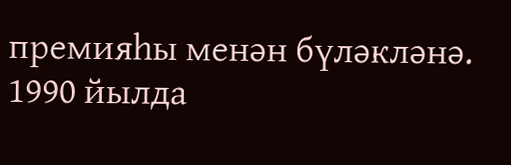премияһы менән бүләкләнә. 1990 йылда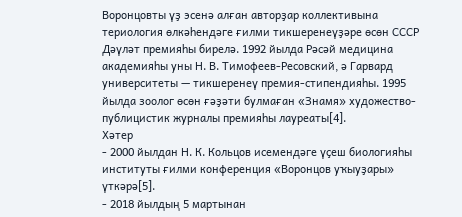Воронцовты үҙ эсенә алған авторҙар коллективына териология өлкәһендәге ғилми тикшеренеүҙәре өсөн СССР Дәүләт премияһы бирелә. 1992 йылда Рәсәй медицина академияһы уны Н. В. Тимофеев-Ресовский, ә Гарвард университеты — тикшеренеү премия-стипендияһы. 1995 йылда зоолог өсөн ғәҙәти булмаған «Знамя» художество-публицистик журналы премияһы лауреаты[4].
Хәтер
- 2000 йылдан Н. К. Кольцов исемендәге үҫеш биологияһы институты ғилми конференция «Воронцов уҡыуҙары» үткәрә[5].
- 2018 йылдың 5 мартынан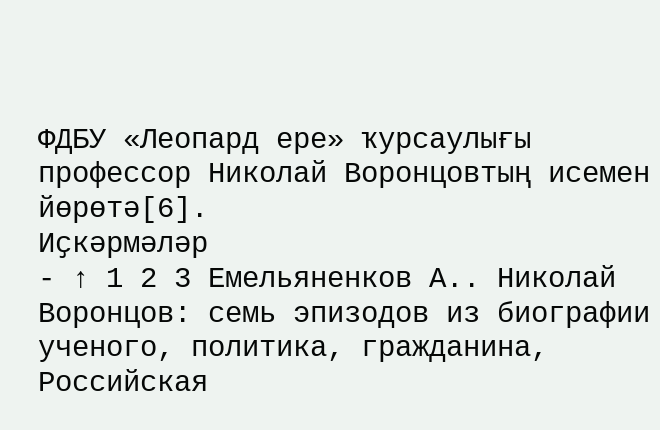ФДБУ «Леопард ере» ҡурсаулығы профессор Николай Воронцовтың исемен йөрөтә[6].
Иҫкәрмәләр
- ↑ 1 2 3 Емельяненков А.. Николай Воронцов: семь эпизодов из биографии ученого, политика, гражданина, Российская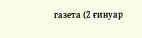газета (2 ғинуар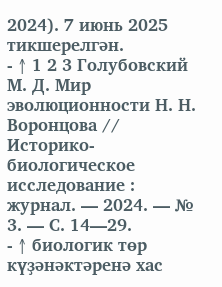2024). 7 июнь 2025 тикшерелгән.
- ↑ 1 2 3 Голубовский М. Д. Мир эволюционности Н. Н. Воронцова // Историко-биологическое исследование : журнал. — 2024. — № 3. — С. 14—29.
- ↑ биологик төр күҙәнәктәренә хас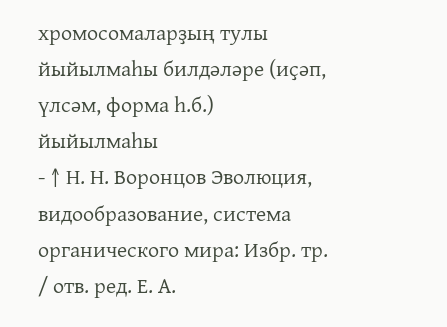хромосомаларҙың тулы йыйылмаһы билдәләре (иҫәп, үлсәм, форма һ.б.) йыйылмаһы
- ↑ Н. Н. Воронцов Эволюция, видообразование, система органического мира: Избр. тр. / отв. ред. Е. А.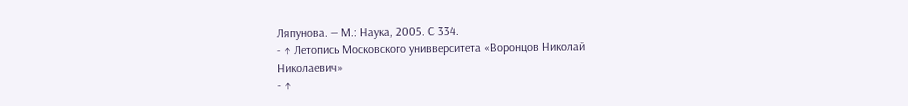Ляпунова. — М.: Наука, 2005. С 334.
- ↑ Летопись Московского унивверситета «Воронцов Николай Николаевич»
- ↑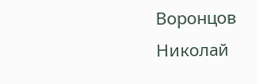Воронцов Николай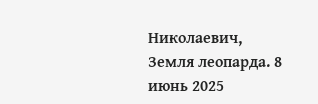Николаевич, Земля леопарда. 8 июнь 2025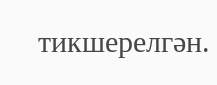тикшерелгән.